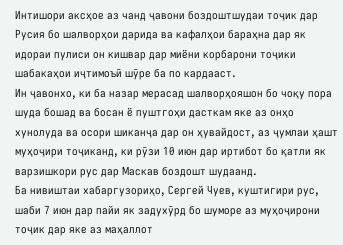Интишори аксҳое аз чанд ҷавони боздоштшудаи тоҷик дар Русия бо шалворҳои дарида ва кафалҳои бараҳна дар як идораи пулиси он кишвар дар миёни корбарони тоҷики шабакаҳои иҷтимоъӣ шӯре ба по кардааст.
Ин ҷавонхо, ки ба назар мерасад шалворҳояшон бо чоқу пора шуда бошад ва босан ё пуштгоҳи дасткам яке аз онҳо хунолуда ва осори шиканҷа дар он ҳувайдост, аз ҷумлаи ҳашт муҳоҷири тоҷиканд, ки рӯзи 10 июн дар иртибот бо қатли як варзишкори рус дар Маскав боздошт шудаанд.
Ба нивиштаи хабаргузориҳо, Сергей Чуев, куштигири рус, шаби 7 июн дар пайи як задухӯрд бо шуморе аз муҳоҷирони тоҷик дар яке аз маҳаллот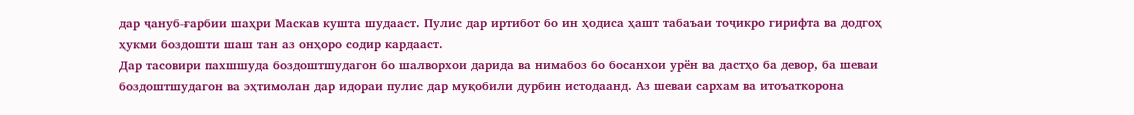дар ҷануб-ғарбии шаҳри Маскав кушта шудааст. Пулис дар иртибот бо ин ҳодиса ҳашт табаъаи тоҷикро гирифта ва додгоҳ ҳукми боздошти шаш тан аз онҳоро содир кардааст.
Дар тасовири пахшшуда боздоштшудагон бо шалворхои дарида ва нимабоз бо босанхои урён ва дастҳо ба девор, ба шеваи боздоштшудагон ва эҳтимолан дар идораи пулис дар муқобили дурбин истодаанд. Аз шеваи сархам ва итоъаткорона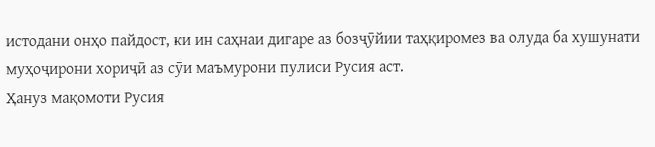истодани онҳо пайдост, ки ин саҳнаи дигаре аз бозҷӯйии таҳқиромез ва олуда ба хушунати муҳоҷирони хориҷӣ аз сӯи маъмурони пулиси Русия аст.
Ҳануз мақомоти Русия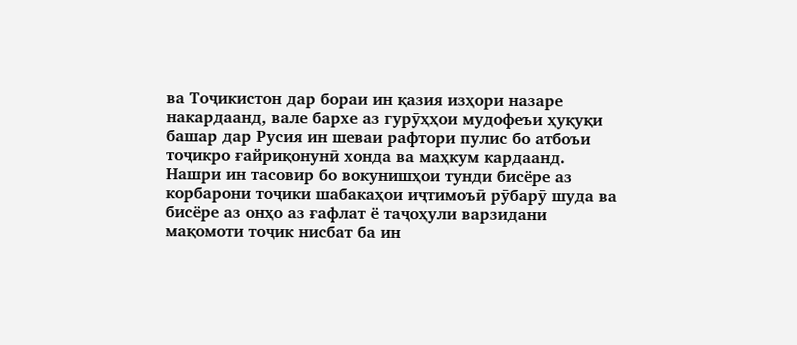ва Тоҷикистон дар бораи ин қазия изҳори назаре накардаанд, вале бархе аз гурӯҳҳои мудофеъи ҳуқуқи башар дар Русия ин шеваи рафтори пулис бо атбоъи тоҷикро ғайриқонунӣ хонда ва маҳкум кардаанд.
Нашри ин тасовир бо вокунишҳои тунди бисёре аз корбарони тоҷики шабакаҳои иҷтимоъӣ рӯбарӯ шуда ва бисёре аз онҳо аз ғафлат ё таҷоҳули варзидани мақомоти тоҷик нисбат ба ин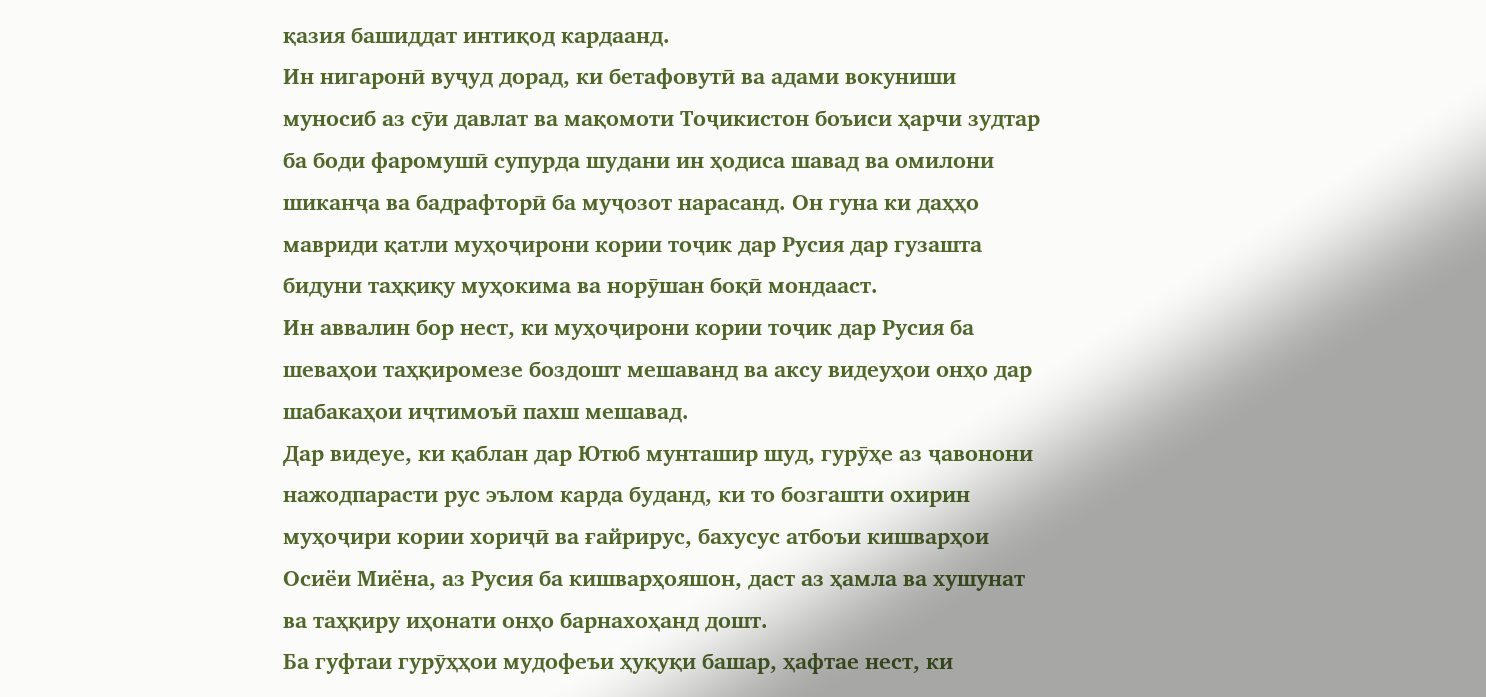қазия башиддат интиқод кардаанд.
Ин нигаронӣ вуҷуд дорад, ки бетафовутӣ ва адами вокуниши муносиб аз сӯи давлат ва мақомоти Тоҷикистон боъиси ҳарчи зудтар ба боди фаромушӣ супурда шудани ин ҳодиса шавад ва омилони шиканҷа ва бадрафторӣ ба муҷозот нарасанд. Он гуна ки даҳҳо мавриди қатли муҳоҷирони кории тоҷик дар Русия дар гузашта бидуни таҳқиқу муҳокима ва норӯшан боқӣ мондааст.
Ин аввалин бор нест, ки муҳоҷирони кории тоҷик дар Русия ба шеваҳои таҳқиромезе боздошт мешаванд ва аксу видеуҳои онҳо дар шабакаҳои иҷтимоъӣ пахш мешавад.
Дар видеуе, ки қаблан дар Ютюб мунташир шуд, гурӯҳе аз ҷавонони нажодпарасти рус эълом карда буданд, ки то бозгашти охирин муҳоҷири кории хориҷӣ ва ғайрирус, бахусус атбоъи кишварҳои Осиёи Миёна, аз Русия ба кишварҳояшон, даст аз ҳамла ва хушунат ва таҳқиру иҳонати онҳо барнахоҳанд дошт.
Ба гуфтаи гурӯҳҳои мудофеъи ҳуқуқи башар, ҳафтае нест, ки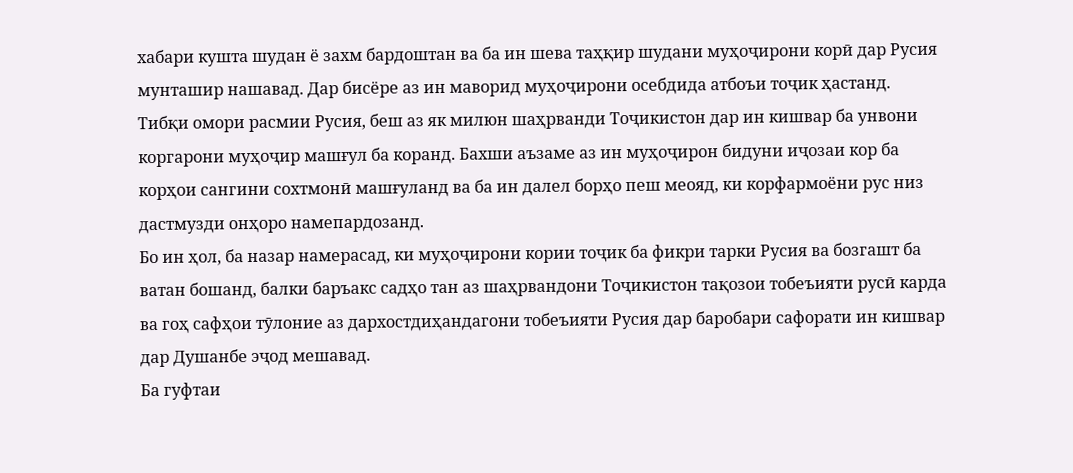хабари кушта шудан ё захм бардоштан ва ба ин шева таҳқир шудани муҳоҷирони корӣ дар Русия мунташир нашавад. Дар бисёре аз ин маворид муҳоҷирони осебдида атбоъи тоҷик ҳастанд.
Тибқи омори расмии Русия, беш аз як милюн шаҳрванди Тоҷикистон дар ин кишвар ба унвони коргарони муҳоҷир машғул ба коранд. Бахши аъзаме аз ин муҳоҷирон бидуни иҷозаи кор ба корҳои сангини сохтмонӣ машғуланд ва ба ин далел борҳо пеш меояд, ки корфармоёни рус низ дастмузди онҳоро намепардозанд.
Бо ин ҳол, ба назар намерасад, ки муҳоҷирони кории тоҷик ба фикри тарки Русия ва бозгашт ба ватан бошанд, балки баръакс садҳо тан аз шаҳрвандони Тоҷикистон тақозои тобеъияти русӣ карда ва гоҳ сафҳои тӯлоние аз дархостдиҳандагони тобеъияти Русия дар баробари сафорати ин кишвар дар Душанбе эҷод мешавад.
Ба гуфтаи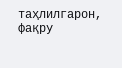таҳлилгарон, фақру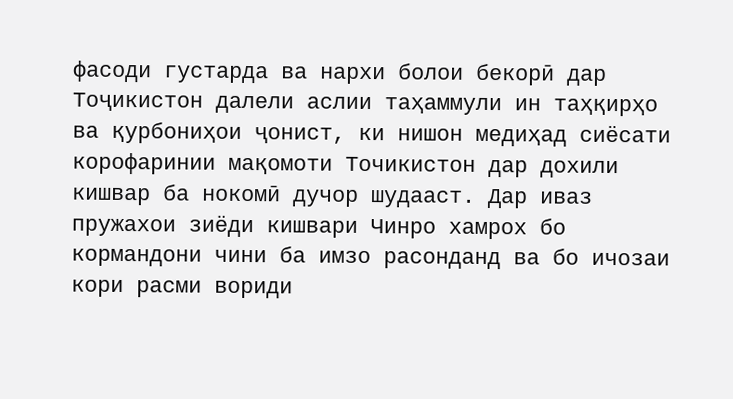фасоди густарда ва нархи болои бекорӣ дар Тоҷикистон далели аслии таҳаммули ин таҳқирҳо ва қурбониҳои ҷонист, ки нишон медиҳад сиёсати корофаринии мақомоти Точикистон дар дохили кишвар ба нокомӣ дучор шудааст. Дар иваз пружахои зиёди кишвари Чинро хамрох бо кормандони чини ба имзо расонданд ва бо ичозаи кори расми вориди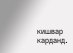кишвар карданд.